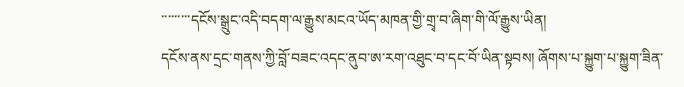་་་་་་་་་དངོས་སྒྲུང་འདི་བདག་ལ་རྒྱུས་མངའ་ཡོད་མཁན་གྱི་གྲྭ་བ་ཞིག་གི་ལོ་རྒྱུས་ཡིན།
དངོས་ནས་དྲང་གནས་ཀྱི་བློ་བཟང་འདང་ནུབ་ཨ་རག་འཐུང་བ་དང་བོ་ཡིན་སྟབས། ཞོགས་པ་སྐྱུག་པ་སྐྱུག་ཟིན་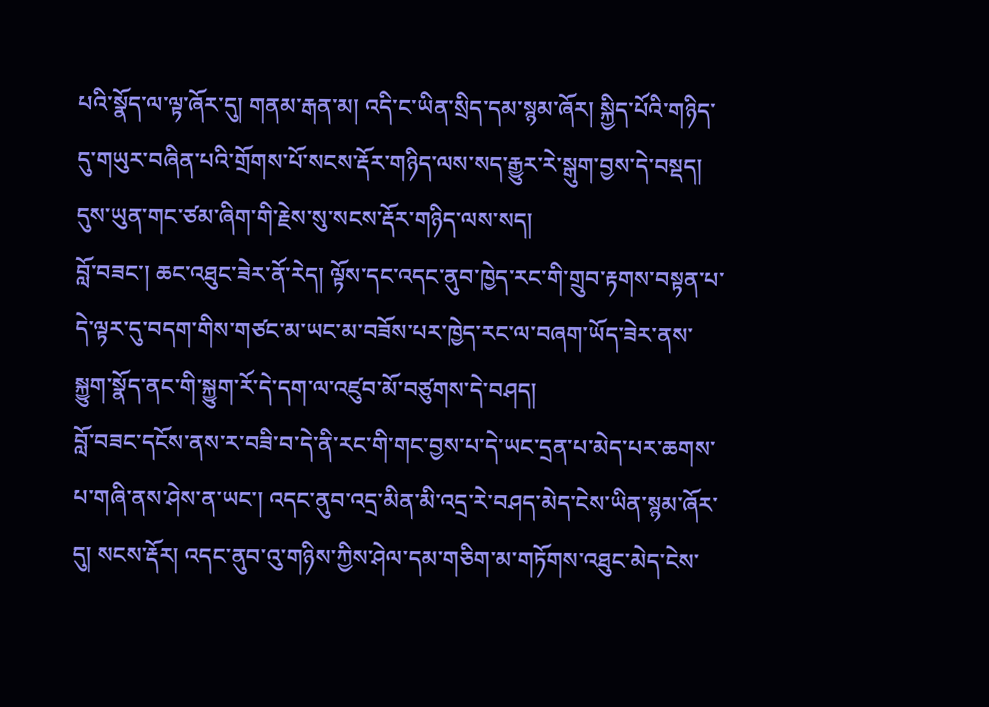པའི་སྣོད་ལ་ལྟ་ཞོར་དུ། གནམ་རྒན་མ། འདི་ང་ཡིན་སྲིད་དམ་སྙམ་ཞོར། སྐྱིད་པོའི་གཉིད་དུ་གཡུར་བཞིན་པའི་གྲོགས་པོ་སངས་རྡོར་གཉིད་ལས་སད་རྒྱུར་རེ་སྒུག་བྱས་དེ་བསྡད། དུས་ཡུན་གང་ཙམ་ཞིག་གི་རྗེས་སུ་སངས་རྡོར་གཉིད་ལས་སད།
བློ་བཟང་། ཆང་འཐུང་ཟེར་ནོ་རེད། ལྟོས་དང་འདང་ནུབ་ཁྱེད་རང་གི་གྲུབ་རྟགས་བསྟན་པ་དེ་ལྟར་དུ་བདག་གིས་གཙང་མ་ཡང་མ་བཟོས་པར་ཁྱེད་རང་ལ་བཞག་ཡོད་ཟེར་ནས་སྐྱུག་སྣོད་ནང་གི་སྐྱུག་རོ་དེ་དག་ལ་འཛུབ་མོ་བཙུགས་དེ་བཤད།
བློ་བཟང་དངོས་ནས་ར་བཟི་བ་དེ་ནི་རང་གི་གང་བྱས་པ་དེ་ཡང་དྲན་པ་མེད་པར་ཆགས་པ་གཞི་ནས་ཤེས་ན་ཡང་། འདང་ནུབ་འདྲ་མིན་མི་འདྲ་རེ་བཤད་མེད་ངེས་ཡིན་སྙམ་ཞོར་དུ། སངས་རྡོར། འདང་ནུབ་འུ་གཉིས་ཀྱིས་ཤེལ་དམ་གཅིག་མ་གཏོགས་འཐུང་མེད་ངེས་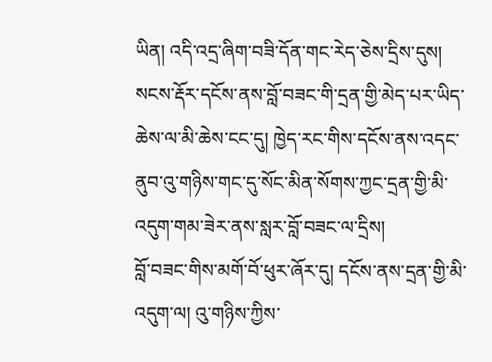ཡིན། འདི་འདྲ་ཞིག་བཟི་དོན་གང་རེད་ཅེས་དྲིས་དུས།
སངས་རྡོར་དངོས་ནས་བློ་བཟང་གི་དྲན་གྱི་མེད་པར་ཡིད་ཆེས་ལ་མི་ཆེས་ངང་དུ། ཁྱེད་རང་གིས་དངོས་ནས་འདང་ནུབ་འུ་གཉིས་གང་དུ་སོང་མིན་སོགས་ཀྱང་དྲན་གྱི་མི་འདུག་གམ་ཟེར་ནས་སླར་བློ་བཟང་ལ་དྲིས།
བློ་བཟང་གིས་མགོ་བོ་ཕུར་ཞོར་དུ། དངོས་ནས་དྲན་གྱི་མི་འདུག་ལ། འུ་གཉིས་ཀྱིས་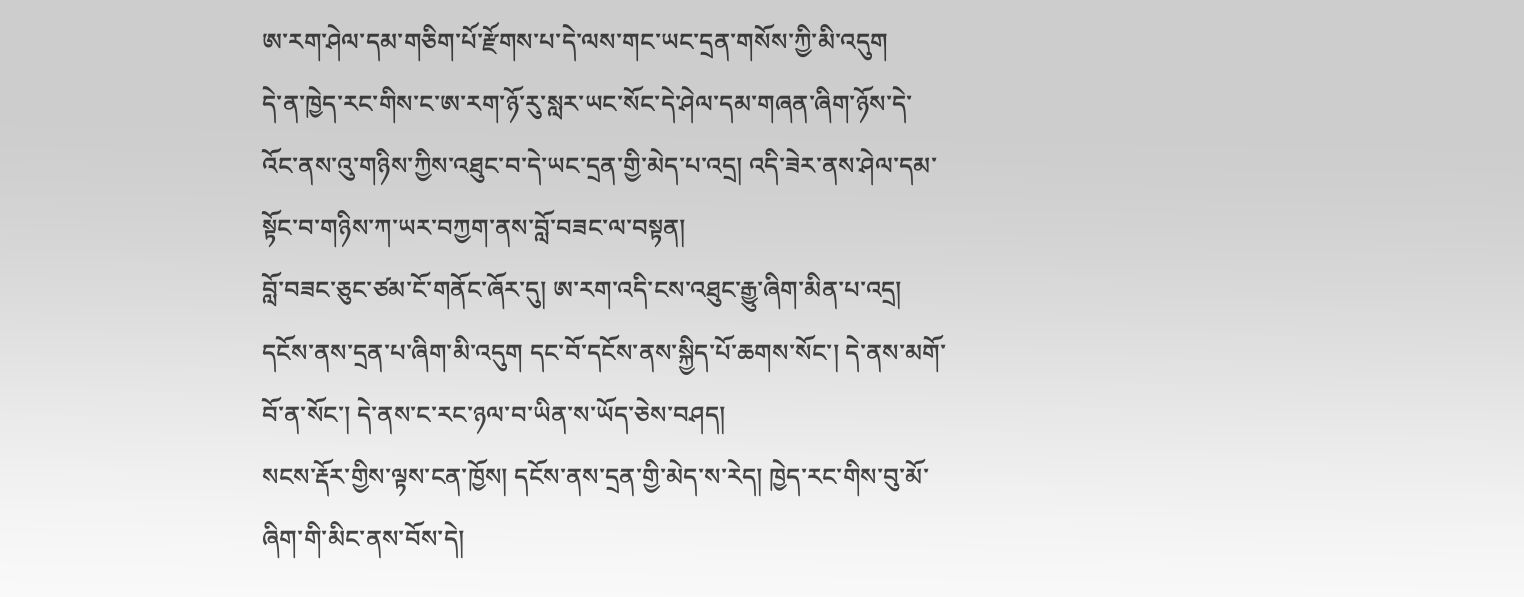ཨ་རག་ཤེལ་དམ་གཅིག་པོ་རྫོགས་པ་དེ་ལས་གང་ཡང་དྲན་གསོས་ཀྱི་མི་འདུག
དེ་ན་ཁྱེད་རང་གིས་ང་ཨ་རག་ཉོ་རུ་སླར་ཡང་སོང་དེ་ཤེལ་དམ་གཞན་ཞིག་ཉོས་དེ་འོང་ནས་འུ་གཉིས་ཀྱིས་འཐུང་བ་དེ་ཡང་དྲན་གྱི་མེད་པ་འདྲ། འདི་ཟེར་ནས་ཤེལ་དམ་སྟོང་བ་གཉིས་ཀ་ཡར་བཀྱག་ནས་བློ་བཟང་ལ་བསྟན།
བློ་བཟང་ཅུང་ཙམ་ངོ་གནོང་ཞོར་དུ། ཨ་རག་འདི་ངས་འཐུང་རྒྱུ་ཞིག་མིན་པ་འདྲ། དངོས་ནས་དྲན་པ་ཞིག་མི་འདུག དང་བོ་དངོས་ནས་སྐྱིད་པོ་ཆགས་སོང་། དེ་ནས་མགོ་བོ་ན་སོང་། དེ་ནས་ང་རང་ཉལ་བ་ཡིན་ས་ཡོད་ཅེས་བཤད།
སངས་རྡོར་གྱིས་ལྟས་ངན་ཁྱོས། དངོས་ནས་དྲན་གྱི་མེད་ས་རེད། ཁྱེད་རང་གིས་བུ་མོ་ཞིག་གི་མིང་ནས་བོས་དེ།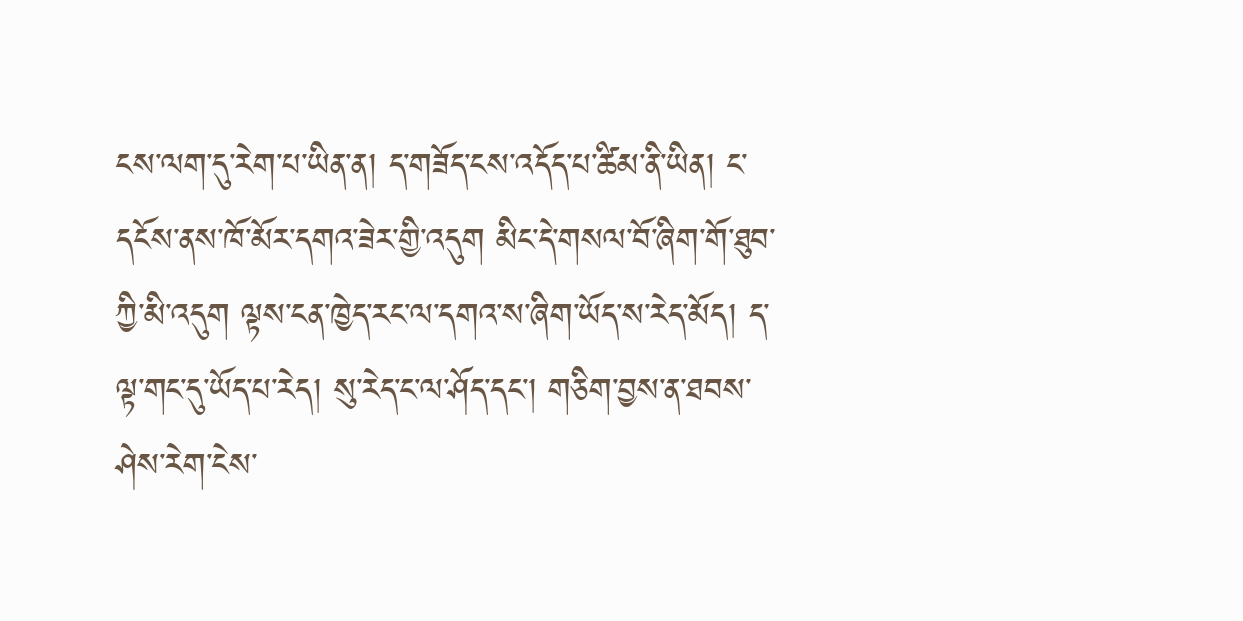ངས་ལག་དུ་རེག་པ་ཡིན་ན། ད་གཟོད་ངས་འདོད་པ་ཚིམ་ནི་ཡིན། ང་དངོས་ནས་ཁོ་མོར་དགའ་ཟེར་གྱི་འདུག མིང་དེ་གསལ་བོ་ཞིག་གོ་ཐུབ་ཀྱི་མི་འདུག ལྟས་ངན་ཁྱེད་རང་ལ་དགའ་ས་ཞིག་ཡོད་ས་རེད་མོད། ད་ལྟ་གང་དུ་ཡོད་པ་རེད། སུ་རེད་ང་ལ་ཤོད་དང་། གཅིག་བྱས་ན་ཐབས་ཤེས་རེག་ངེས་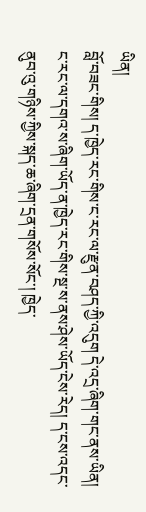ཡིན།
བློ་བཟང་གིས། ད་ཁྱེད་རང་གིས་ང་རང་ལ་རྫུན་བཤད་ཀྱི་འདུག དེ་འདྲ་ཞིག་གང་ནས་ཡིན། ང་རང་ལ་དགའ་ས་ཞིག་ཡོད་ན་ཁྱེད་རང་གིས་སྔ་ས་ནས་ཤེས་ཡོད་ངེས་རེད། ད་ངས་འདང་ནུབ་འུ་གཉིས་ཀྱིས་སྐད་ཆ་ཞིག་དྲན་གསོས་སོང་། ཁྱེད་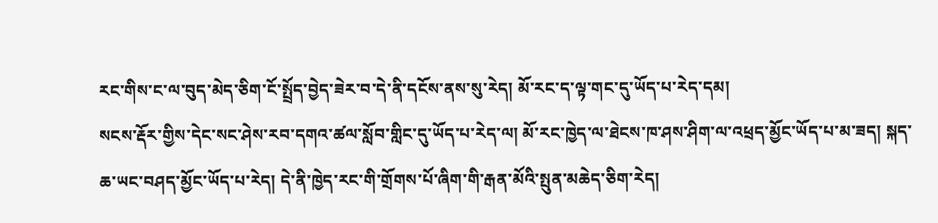རང་གིས་ང་ལ་བུད་མེད་ཅིག་ངོ་སྤྲོད་བྱེད་ཟེར་བ་དེ་ནི་དངོས་ནས་སུ་རེད། མོ་རང་ད་ལྟ་གང་དུ་ཡོད་པ་རེད་དམ།
སངས་རྡོར་གྱིས་དེང་སང་ཤེས་རབ་དགའ་ཚལ་སློབ་གླིང་དུ་ཡོད་པ་རེད་ལ། མོ་རང་ཁྱེད་ལ་ཐེངས་ཁ་ཤས་ཤིག་ལ་འཕྲད་མྱོང་ཡོད་པ་མ་ཟད། སྐད་ཆ་ཡང་བཤད་མྱོང་ཡོད་པ་རེད། དེ་ནི་ཁྱེད་རང་གི་གྲོགས་པོ་ཞིག་གི་རྒན་མོའི་སྤུན་མཆེད་ཅིག་རེད།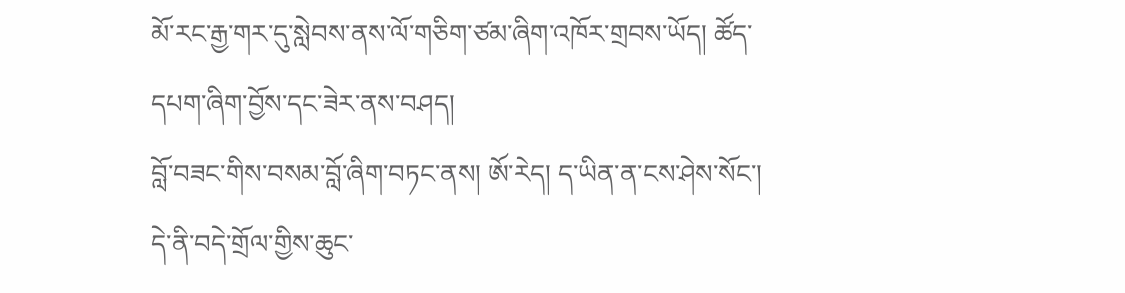མོ་རང་རྒྱ་གར་དུ་སླེབས་ནས་ལོ་གཅིག་ཙམ་ཞིག་འཁོར་གྲབས་ཡོད། ཚོད་དཔག་ཞིག་བྱོས་དང་ཟེར་ནས་བཤད།
བློ་བཟང་གིས་བསམ་བློ་ཞིག་བཏང་ནས། ཨོ་རེད། ད་ཡིན་ན་ངས་ཤེས་སོང་། དེ་ནི་བདེ་གྲོལ་གྱིས་ཆུང་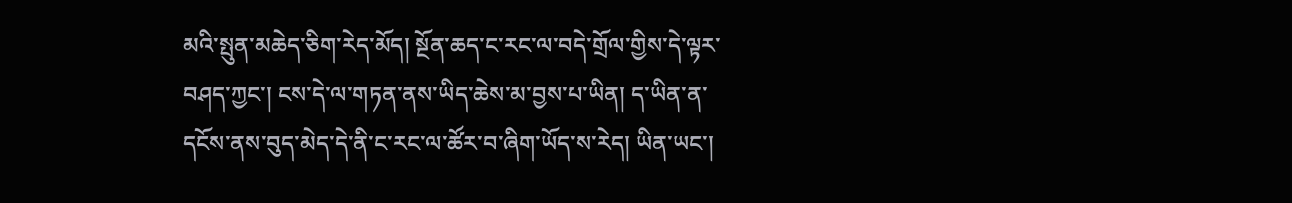མའི་སྤུན་མཆེད་ཅིག་རེད་མོད། སྔོན་ཆད་ང་རང་ལ་བདེ་གྲོལ་གྱིས་དེ་ལྟར་བཤད་ཀྱང་། ངས་དེ་ལ་གཏན་ནས་ཡིད་ཆེས་མ་བྱས་པ་ཡིན། ད་ཡིན་ན་དངོས་ནས་བུད་མེད་དེ་ནི་ང་རང་ལ་ཚོར་བ་ཞིག་ཡོད་ས་རེད། ཡིན་ཡང་།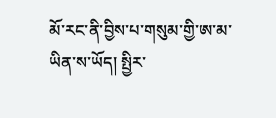མོ་རང་ནི་བྱིས་པ་གསུམ་གྱི་ཨ་མ་ཡིན་ས་ཡོད། སྤྱིར་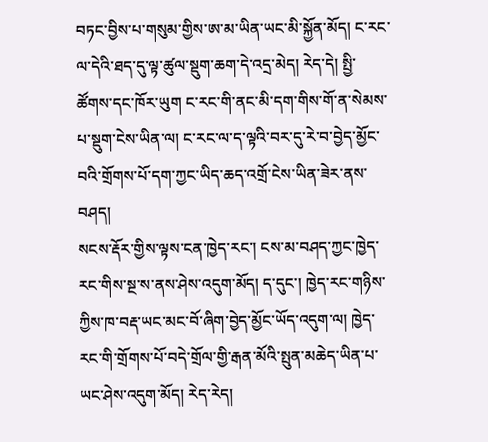བཏང་བྱིས་པ་གསུམ་གྱིས་ཨ་མ་ཡིན་ཡང་མི་སྐྱོན་མོད། ང་རང་ལ་དེའི་ཐད་དུ་ལྟ་ཚུལ་སྡུག་ཆག་དེ་འདྲ་མེད། རེད་དེ། སྤྱི་ཚོགས་དང་ཁོར་ཡུག ང་རང་གི་ནང་མི་དག་གིས་གོ་ན་སེམས་པ་སྡུག་ངེས་ཡིན་ལ། ང་རང་ལ་ད་ལྟའི་བར་དུ་རེ་བ་བྱེད་མྱོང་བའི་གྲོགས་པོ་དག་ཀྱང་ཡིད་ཆད་འགྲོ་ངེས་ཡིན་ཟེར་ནས་བཤད།
སངས་རྡོར་གྱིས་ལྟས་ངན་ཁྱེད་རང་། ངས་མ་བཤད་ཀྱང་ཁྱེད་རང་གིས་སྔ་ས་ནས་ཤེས་འདུག་མོད། ད་དུང་། ཁྱེད་རང་གཉིས་ཀྱིས་ཁ་བརྡ་ཡང་མང་བོ་ཞིག་བྱེད་མྱོང་ཡོད་འདུག་ལ། ཁྱེད་རང་གི་གྲོགས་པོ་བདེ་གྲོལ་གྱི་རྒན་མོའི་སྤུན་མཆེད་ཡིན་པ་ཡང་ཤེས་འདུག་མོད། རེད་རེད།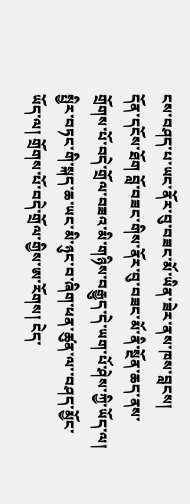ངས་བཤད་པ་ཡང་ནོར་བུ་བཟང་མོ་ཡིན་ཟེར་ནས་ཁས་བླངས།
དོན་དངོས་ཐོག བློ་བཟང་གིས་ནོར་བུ་བཟང་མོ་ནི་སྔོན་ཆད་ནས་གྲོགས་པོ་བདེ་གྲོལ་བཟའ་མི་གཉིས་བརྒྱུད་དེ་ཡག་པོ་ཤེས་ཀྱི་ཡོད་ལ། སྤྱིར་བཏང་གི་སྐད་ཆ་ཡང་མི་ཉུང་བ་ཞིག་ཕན་ཚུན་ལ་་བཤད་མྱོང་ཡོད་ལ། གྲོགས་པོ་བདེ་གྲོལ་གྱིས་ཨ་རོགས། ངེད་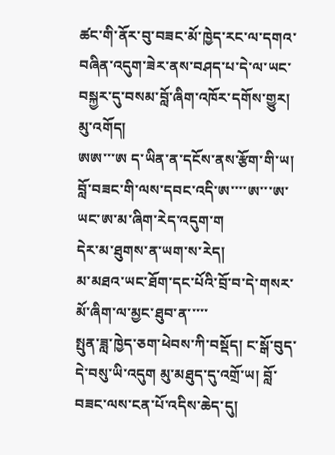ཚང་གི་ནོར་བུ་བཟང་མོ་ཁྱེད་རང་ལ་དགའ་བཞིན་འདུག་ཟེར་ནས་བཤད་པ་དེ་ལ་ཡང་བསྐྱར་དུ་བསམ་བློ་ཞིག་འཁོར་དགོས་གྱུར།
མུ་འགོད།
ཨཨ་་་ཨ ད་ཡིན་ན་དངོས་ནས་རྩོག་གི་ཡ། བློ་བཟང་གི་ལས་དབང་འདི་ཨ་་་་ཨ་་་ཨ་
ཡང་ཨ་མ་ཞིག་རེད་འདུག་ག
དེར་མ་ཐུགས་ན་ཡག་ས་རེད།
མ་མཐའ་ཡང་ཐོག་དང་པོའི་བྲོ་བ་དེ་གསར་མོ་ཞིག་ལ་མྱང་ཐུབ་ན་་་་་
སྤུན་ཟླ་ཁྱེད་ཅག་ཕེབས་ཀི་བསྡོད། ང་སྒོ་བུད་དེ་བསུ་ཡི་འདུག མུ་མཐུད་དུ་འགྲོ་ཡ། བློ་བཟང་ལས་ངན་པོ་འདིས་ཆེད་དུ།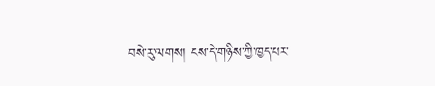བསེ་རུ་ལགས། ངས་དེ་གཉིས་ཀྱི་ཁྱད་པར་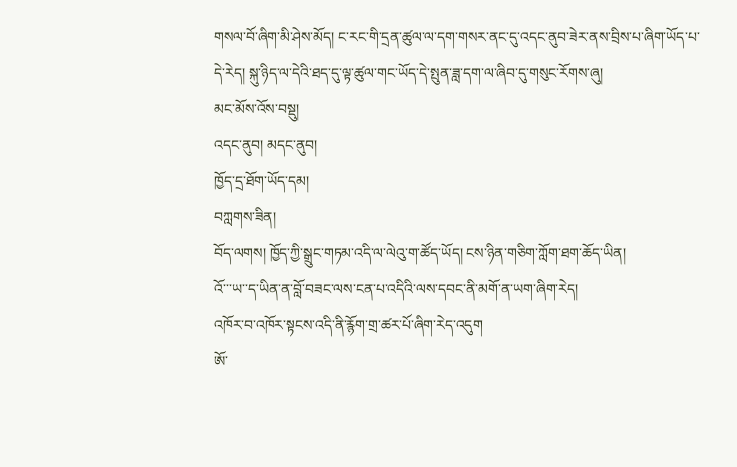གསལ་བོ་ཞིག་མི་ཤེས་མོད། ང་རང་གི་དྲན་ཚུལ་ལ་དག་གསར་ནང་དུ་འདང་ནུབ་ཟེར་ནས་བྲིས་པ་ཞིག་ཡོད་པ་དེ་རེད། སྐུ་ཉིད་ལ་དེའི་ཐད་དུ་ལྟ་ཚུལ་གང་ཡོད་དེ་སྤུན་ཟླ་དག་ལ་ཞིབ་དུ་གསུང་རོགས་ཞུ།
མང་མོས་འོས་བསྡུ།
འདང་ནུབ། མདང་ནུབ།
ཁྱོད་དྲ་ཐོག་ཡོད་དམ།
བཀླགས་ཟིན།
བོད་ལགས། ཁྱོད་ཀྱི་སྒྲུང་གཏམ་འདི་ལ་ལེའུ་ག་ཚོད་ཡོད། ངས་ཉིན་གཅིག་ཀློག་ཐག་ཆོད་ཡིན།
འོ་་་ཡ་་ད་ཡིན་ན་བློ་བཟང་ལས་ངན་པ་འདིའི་ལས་དབང་ནི་མགོ་ན་ཡག་ཞིག་རེད།
འཁོར་བ་འཁོར་སྟངས་འདི་ནི་རྙོག་གྲ་ཚར་པོ་ཞིག་རེད་འདུག
ཨོ་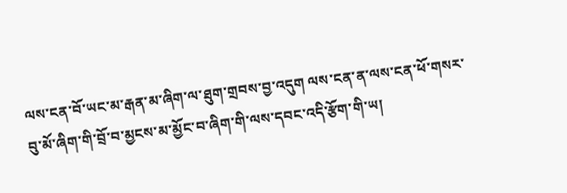ལས་ངན་བོ་ཡང་མ་རྒན་མ་ཞིག་ལ་ཐུག་གྲབས་བྱ་འདུག ལས་ངན་ན་ལས་ངན་ཕོ་གསར་བུ་མོ་ཞིག་གི་བྲོ་བ་མྱངས་མ་མྱོང་བ་ཞིག་གི་ལས་དབང་འདི་རྩོག་གི་ཡ།